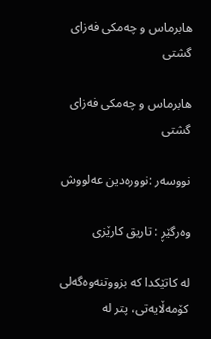هابرماس و چه‌مكی فه‌زای گشتی

هابرماس و چه‌مكی فه‌زای گشتی

نووسه‌ر :نووره‌دین عه‌لووش

وه‌رگێڕ : تاریق كارێزی

له‌ كاتێكدا كه‌ بزووتنه‌وه‌گه‌لی كۆمه‌ڵایه‌تی، پتر له‌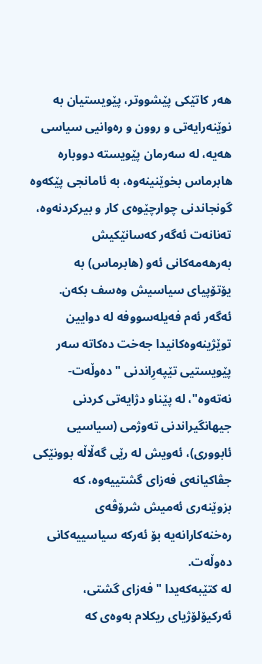هه‌ر كاتێكی پێشووتر، پێویستیان به‌ نوێنه‌رایه‌تی و روون و ره‌وانیی سیاسی هه‌یه‌، له‌ سه‌رمان پێویسته‌ دووباره‌ هابرماس بخوێنینه‌وه‌، به‌ ئامانجی پێكه‌وه‌ گونجاندنی چوارچێوه‌ی كار و بیركردنه‌وه‌، ته‌نانه‌ت ئه‌گه‌ر كه‌سانێكیش به‌رهه‌مه‌كانی ئه‌و (هابرماس) به‌ یۆتۆپیای سیاسیش وه‌سف بكه‌ن.
ئه‌گه‌ر ئه‌م فه‌یله‌سووفه‌ له‌ دوایین توێژینه‌وه‌كانیدا جه‌خت ده‌كاته‌ سه‌ر پێویستیی تێپه‌رِاندنی "ده‌وڵه‌ت-نه‌ته‌وه‌"، له‌ پێناو دژایه‌تی كردنی جیهانگیراندنی ته‌وژمی (سیاسیی ئابووری)، ئه‌ویش له‌ رێی گه‌ڵاڵه‌ بوونێكی جڤاكیانه‌ی فه‌زای گشتییه‌وه‌، كه‌ بزوێنه‌ری ئه‌میش شرۆڤه‌ی ره‌خنه‌كارانه‌یه‌ بۆ ئه‌ركه‌ سیاسییه‌كانی ده‌وڵه‌ت.
له‌ كتێبه‌كه‌یدا "فه‌زای گشتی، ئه‌ركیۆلۆژیای ریكلام به‌وه‌ی كه‌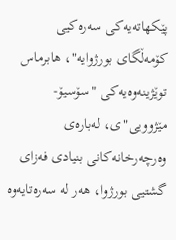پێكهاته‌یه‌كی سه‌ره‌كیی كۆمه‌ڵگای بورژوایه‌"، هابرماس توێژینه‌وه‌یه‌كی "سۆسیۆ- مێژوویی"ی، له‌باره‌ی وه‌رچه‌رخانه‌كانی بنیادی فه‌زای گشتیی بورژوا، هه‌ر له‌ سه‌ره‌تایه‌وه‌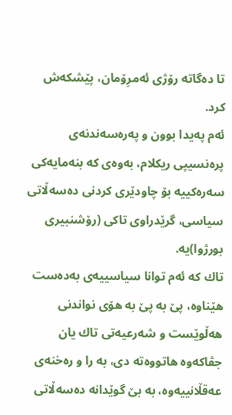تا ده‌گاته‌ رۆژی ئه‌مرِۆمان، پێشكه‌ش كرد.
ئه‌م په‌یدا بوون و په‌ره‌سه‌ندنه‌ی پره‌نسیپی ریكلام، به‌وه‌ی كه‌ بنه‌مایه‌كی سه‌ره‌كییه‌ بۆ چاودێری كردنی ده‌سه‌ڵاتی سیاسی، گرێدراوی تاكی (رۆشنبیری بورژوا)یه‌.
تاك كه‌ ئه‌م توانا سیاسییه‌ی به‌ده‌ست هێناوه‌، پێ به‌ پێ به‌ هۆی نواندنی هه‌ڵوێست و شه‌رعیه‌تی تاك یان جڤاكه‌وه‌ هاتووه‌ته‌ دی، به‌ را و ره‌خنه‌ی عه‌قڵانییه‌وه‌، به‌ بێ گوێدانه‌ ده‌سه‌ڵاتی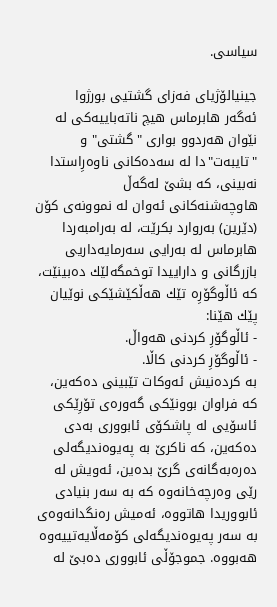سیاسی.

جینیالۆژیای فه‌زای گشتیی بورژوا
ئه‌گه‌ر هابرماس هیچ ناته‌باییه‌كی له‌ نێوان هه‌ردوو بواری "گشتی" و "تایبه‌ت"دا له‌ سه‌ده‌كانی ناوه‌رِاستدا نه‌بینی، كه‌ بشێ له‌گه‌ڵ هاوچه‌شنه‌كانی ئه‌وان له‌ نموونه‌ی كۆن (دێرین) به‌روارد بكرێت، له‌ به‌رامبه‌ردا هابرماس له‌ به‌رایی سه‌رمایه‌داریی بازرگانی و داراییدا توخمگه‌لێك ده‌بینێت، كه‌ ئاڵوگۆرِه‌ تێك هه‌ڵكێشێكی نوێیان پێك هێنا:
- ئاڵوگۆرِ كردنی هه‌واڵ.
- ئاڵوگۆرِ كردنی كاڵا.
به‌ كرده‌نیش ئه‌وكات تێبینی ده‌كه‌ین، كه‌ فراوان بوونێكی گه‌وره‌ی تۆرِێكی ئاسۆیی له‌ پاشكۆی ئابووری به‌دی ده‌كه‌ین، كه‌ ناكرێ به‌ په‌یوه‌ندیگه‌لی ده‌ره‌به‌گانه‌ی گرێ بده‌ین، ئه‌ویش له‌ رێی وه‌رچه‌خانه‌وه‌ كه‌ به‌ سه‌ر بنیادی ئابووریدا هاتووه‌، ئه‌میش ره‌نگدانه‌وه‌ی به‌ سه‌ر په‌یوه‌ندیگه‌لی كۆمه‌ڵایه‌تییه‌وه‌ هه‌بووه‌. جموجۆڵی ئابووری ده‌بێ له‌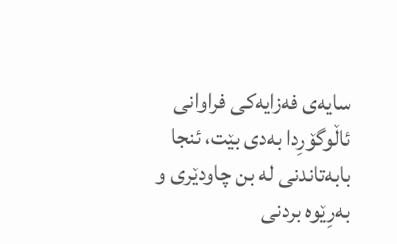سایه‌ی فه‌زایه‌كی فراوانی ئاڵوگۆرِدا به‌دی بێت، ئنجا بابه‌تاندنی له‌ بن چاودێری و به‌رِێوه‌ بردنی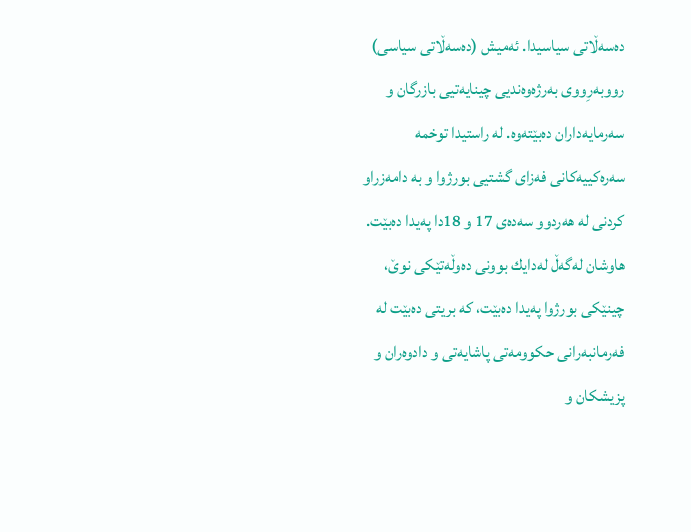ده‌سه‌ڵاتی سیاسیدا. ئه‌میش (ده‌سه‌ڵاتی سیاسی) رووبه‌رِووی به‌رژه‌وه‌ندیی چینایه‌تیی بازرگان و سه‌رمایه‌داران ده‌بێته‌وه‌. له‌ راستیدا توخمه‌ سه‌ره‌كییه‌كانی فه‌زای گشتیی بورژوا و به‌ دامه‌زراو كردنی له‌ هه‌ردوو سه‌ده‌ی 17 و 18دا په‌یدا ده‌بێت.
هاوشان له‌گه‌ڵ له‌دایك بوونی ده‌وڵه‌تێكی نوێ، چینێكی بورژوا په‌یدا ده‌بێت، كه‌ بریتی ده‌بێت له‌ فه‌رمانبه‌رانی حكوومه‌تی پاشایه‌تی و دادوه‌ران و پزیشكان و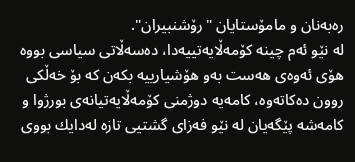ره‌به‌نان و مامۆستایان "رۆشنبیران".
له‌ نێو ئه‌م چینه‌ كۆمه‌ڵایه‌تییه‌دا، ده‌سه‌ڵاتی سیاسی بووه‌ هۆی ئه‌وه‌ی هه‌ست به‌و هۆشیارییه‌ بكه‌ن كه‌ بۆ خه‌ڵكی روون ده‌كاته‌وه‌، كامه‌یه‌ دوژمنی كۆمه‌ڵایه‌تیانه‌ی بورژوا و كامه‌شه‌ پێگه‌یان له‌ نێو فه‌زای گشتیی تازه‌ له‌دایك بووی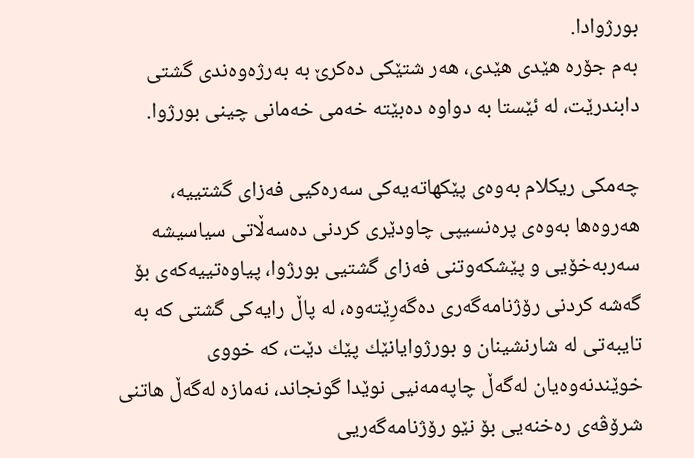بورژوادا.
به‌م جۆره‌ هێدی هێدی، هه‌ر شتێكی ده‌كرێ به‌ به‌رژه‌وه‌ندی گشتی دابندرێت، له‌ ئێستا به‌ دواوه‌ ده‌بێته‌ خه‌می خه‌مانی چینی بورژوا.

چه‌مكی ریكلام به‌وه‌ی پێكهاته‌یه‌كی سه‌ره‌كیی فه‌زای گشتییه‌،
هه‌روه‌ها به‌وه‌ی پره‌نسیپی چاودێری كردنی ده‌سه‌ڵاتی سیاسیشه‌
سه‌ربه‌خۆیی و پێشكه‌وتنی فه‌زای گشتیی بورژوا، پیاوه‌تییه‌كه‌ی بۆ گه‌شه‌ كردنی رۆژنامه‌گه‌ری ده‌گه‌رِێته‌وه‌، له‌ پاڵ رایه‌كی گشتی كه‌ به‌ تایبه‌تی له‌ شارنشینان و بورژوایانێك پێك دێت، كه‌ خووی خوێندنه‌وه‌یان له‌گه‌ڵ چاپه‌مه‌نیی نوێدا گونجاند، نه‌مازه‌ له‌گه‌ڵ هاتنی شرۆڤه‌ی ره‌خنه‌یی بۆ نێو رۆژنامه‌گه‌ریی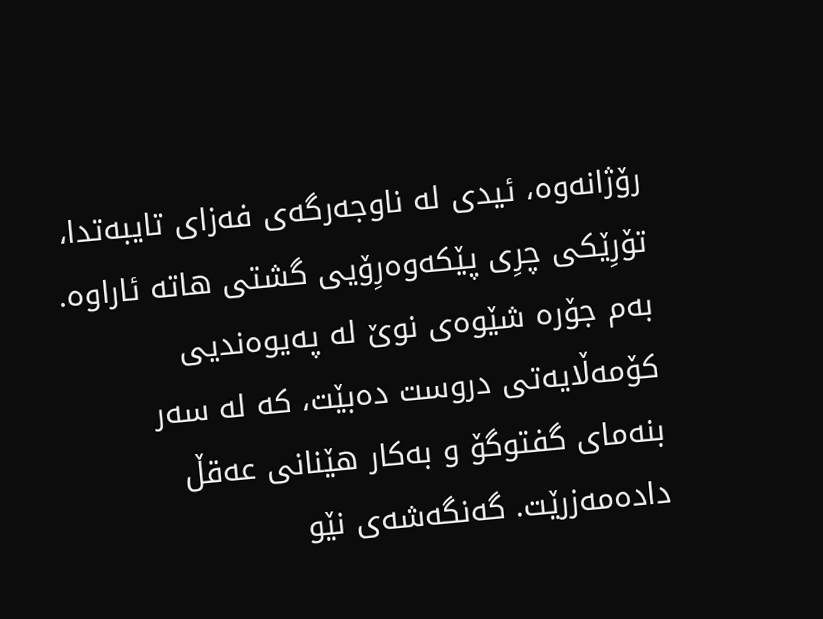رۆژانه‌وه‌، ئیدی له‌ ناوجه‌رگه‌ی فه‌زای تایبه‌تدا، تۆرِێكی چرِی پێكه‌وه‌رِۆیی گشتی هاته‌ ئاراوه‌.
به‌م جۆره‌ شێوه‌ی نوێ له‌ په‌یوه‌ندیی كۆمه‌ڵایه‌تی دروست ده‌بێت، كه‌ له‌ سه‌ر بنه‌مای گفتوگۆ و به‌كار هێنانی عه‌قڵ داده‌مه‌زرێت. گه‌نگه‌شه‌ی نێو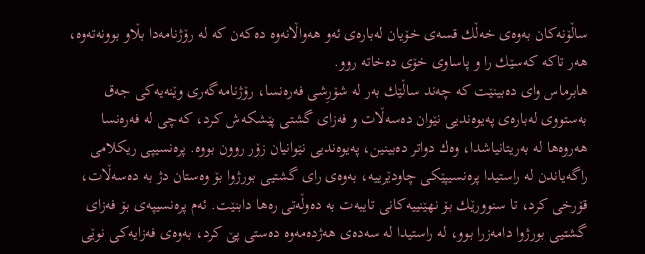ساڵۆنه‌كان به‌وه‌ی خه‌ڵك قسه‌ی خۆیان له‌باره‌ی ئه‌و هه‌واڵانه‌وه‌ ده‌كه‌ن كه‌ له‌ رۆژنامه‌دا بڵاو بوونه‌ته‌وه‌، هه‌ر تاكه‌ كه‌سێك را و پاساوی خۆی ده‌خاته‌ روو.
هابرماس وای ده‌بینێت كه‌ چه‌ند ساڵێك به‌ر له‌ شۆرِشی فه‌ره‌نسا، رۆژنامه‌گه‌ری وێنه‌یه‌كی جه‌ق به‌ستووی له‌باره‌ی په‌یوه‌ندیی نێوان ده‌سه‌ڵات و فه‌زای گشتی پێشكه‌ش كرد، كه‌چی له‌ فه‌ره‌نسا هه‌روه‌ها له‌ به‌ریتانیاشدا، وه‌ك دواتر ده‌بینین، په‌یوه‌ندیی نێوانیان زۆر روون بووه‌. پره‌نسیپی ریكلامی راگه‌یاندن له‌ راستیدا پره‌نسیپێكی چاودێرییه‌، به‌وه‌ی رای گشتیی بورژوا بۆ وه‌ستان دژ به‌ ده‌سه‌ڵات، قۆرخی كرد، تا سنوورێك بۆ نهێنییه‌كانی تایبه‌ت به‌ ده‌وڵه‌تی ره‌ها دابنێت. ئه‌م پره‌نسیپه‌ی بۆ فه‌زای گشتیی بورژوا دامه‌زرا بوو، له‌ راستیدا له‌ سه‌ده‌ی هه‌ژده‌مه‌وه‌ ده‌ستی پێ كرد، به‌وه‌ی فه‌زایه‌كی نوێی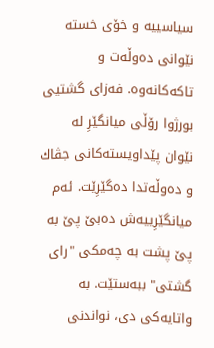سیاسییه‌ و خۆی خسته‌ نێوانی ده‌وڵه‌ت و تاكه‌كانه‌وه‌. فه‌زای گشتیی بورژوا رۆڵی میانگێرِ له‌ نێوان پێداویسته‌كانی جڤاك و ده‌وڵه‌تدا ده‌گێرِێت. ئه‌م میانگێرِییه‌ش ده‌بێ پێ به‌ پێ پشت به‌ چه‌مكی "رای گشتی" ببه‌ستێت. به‌ واتایه‌كی دی، نواندنی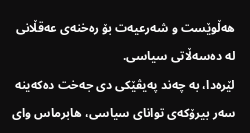هه‌ڵوێست و شه‌رعیه‌ت بۆ ره‌خنه‌ی عه‌قڵانی له‌ ده‌سه‌ڵاتی سیاسی.
لێره‌دا، به‌ چه‌ند په‌یڤێكی دی جه‌خت ده‌كه‌ینه‌ سه‌ر بیرۆكه‌ی توانای سیاسی، هابرماس وای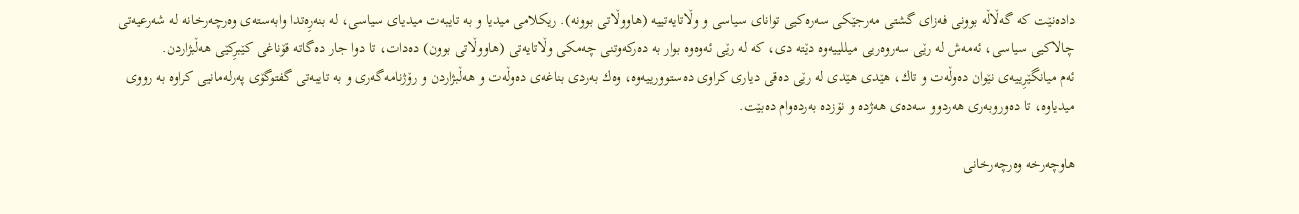داده‌نێت كه‌ گه‌ڵاڵه‌ بوونی فه‌زای گشتی مه‌رجێكی سه‌ره‌كیی توانای سیاسی و وڵاتایه‌تییه‌ (هاووڵاتی بوونه‌). ریكلامی میدیا و به‌ تایبه‌ت میدیای سیاسی، له‌ بنه‌رِه‌تدا وابه‌سته‌ی وه‌رچه‌رخانه‌ له‌ شه‌رعیه‌تی چالاكیی سیاسی، ئه‌مه‌ش له‌ رێی سه‌روه‌ریی میللییه‌وه‌ دێته‌ دی، كه‌ له‌ رێی ئه‌وه‌وه‌ بوار به‌ ده‌ركه‌وتنی چه‌مكی وڵاتایه‌تی (هاووڵاتی بوون) ده‌دات، تا دوا جار ده‌گاته‌ قۆناغی كێبرِكێی هه‌ڵبژاردن.
ئه‌م میانگێرِییه‌ی نێوان ده‌وڵه‌ت و تاك، هێدی هێدی له‌ رێی ده‌قی دیاری كراوی ده‌ستوورییه‌وه‌، وه‌ك به‌ردی بناغه‌ی ده‌وڵه‌ت و هه‌ڵبژاردن و رۆژنامه‌گه‌ری و به‌ تایبه‌تی گفتوگۆی په‌رله‌مانیی كراوه‌ به‌ رووی میدیاوه‌، تا ده‌وروبه‌ری هه‌ردوو سه‌ده‌ی هه‌ژده‌ و نۆزده‌ به‌رده‌وام ده‌بێت.

هاوچه‌رخه‌ وه‌رچه‌رخانی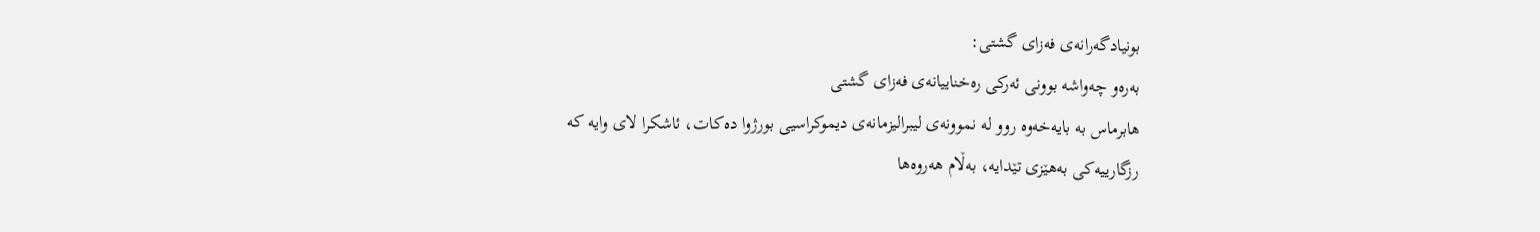بونیادگه‌رانه‌ی فه‌زای گشتی:
به‌ره‌و چه‌واشه‌ بوونی ئه‌ركی ره‌خناییانه‌ی فه‌زای گشتی
هابرماس به‌ بایه‌خه‌وه‌ روو له‌ نموونه‌ی لیبرالیزمانه‌ی دیموكراسیی بورژوا ده‌كات، ئاشكرا لای وایه‌ كه‌ رزگارییه‌كی به‌هێزی تێدایه‌، به‌ڵام هه‌روه‌ها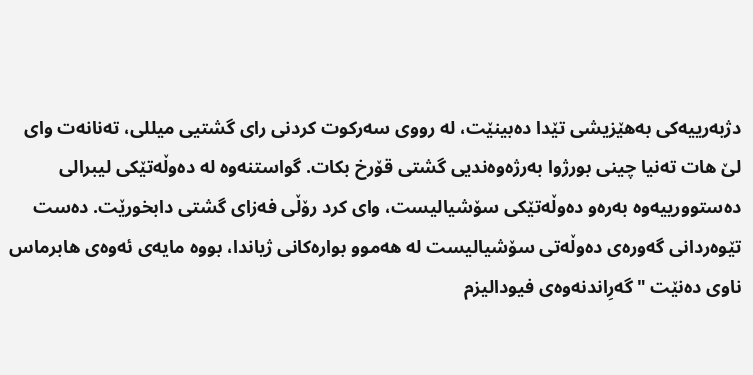دژبه‌رییه‌كی به‌هێزیشی تێدا ده‌بینێت، له‌ رووی سه‌ركوت كردنی رای گشتیی میللی، ته‌نانه‌ت وای لێ هات ته‌نیا چینی بورژوا به‌رژه‌وه‌ندیی گشتی قۆرخ بكات. گواستنه‌وه‌ له‌ ده‌وڵه‌تێكی لیبرالی ده‌ستوورییه‌وه‌ به‌ره‌و ده‌وڵه‌تێكی سۆشیالیست، وای كرد رۆڵی فه‌زای گشتی دابخورێت. ده‌ست تێوه‌ردانی گه‌وره‌ی ده‌وڵه‌تی سۆشیالیست له‌ هه‌موو بواره‌كانی ژیاندا، بووه‌ مایه‌ی ئه‌وه‌ی هابرماس ناوی ده‌نێت "گه‌رِاندنه‌وه‌ی فیودالیزم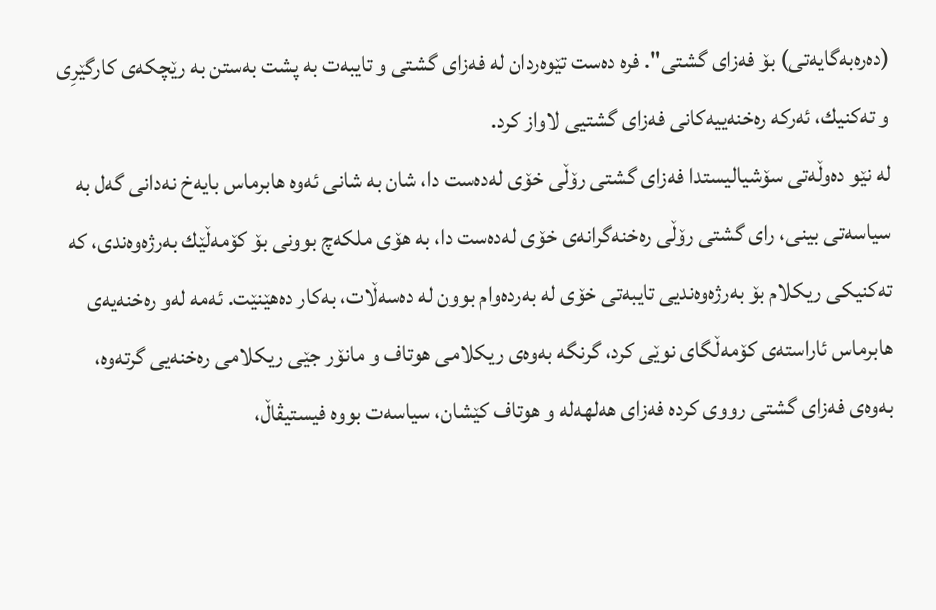(ده‌ره‌به‌گایه‌تی) بۆ فه‌زای گشتی". فره‌ ده‌ست تێوه‌ردان له‌ فه‌زای گشتی و تایبه‌ت به‌ پشت به‌ستن به‌ رێچكه‌ی كارگێرِی و ته‌كنیك، ئه‌ركه‌ ره‌خنه‌ییه‌كانی فه‌زای گشتیی لاواز كرد.
له‌ نێو ده‌وڵه‌تی سۆشیالیستدا فه‌زای گشتی رۆڵی خۆی له‌ده‌ست دا، شان به‌ شانی ئه‌وه‌ هابرماس بایه‌خ نه‌دانی گه‌ل به‌ سیاسه‌تی بینی، رای گشتی رۆڵی ره‌خنه‌گرانه‌ی خۆی له‌ده‌ست دا، به‌ هۆی ملكه‌چ بوونی بۆ كۆمه‌ڵێك به‌رژه‌وه‌ندی، كه‌ ته‌كنیكی ریكلام بۆ به‌رژه‌وه‌ندیی تایبه‌تی خۆی له‌ به‌رده‌وام بوون له‌ ده‌سه‌ڵات، به‌كار ده‌هێنێت. ئه‌مه‌ له‌و ره‌خنه‌یه‌ی هابرماس ئاراسته‌ی كۆمه‌ڵگای نوێی كرد، گرنگه‌ به‌وه‌ی ریكلامی هوتاف و مانۆر جێی ریكلامی ره‌خنه‌یی گرته‌وه‌، به‌وه‌ی فه‌زای گشتی رووی كرده‌ فه‌زای هه‌لهه‌له‌ و هوتاف كێشان، سیاسه‌ت بووه‌ فیستیڤاڵ،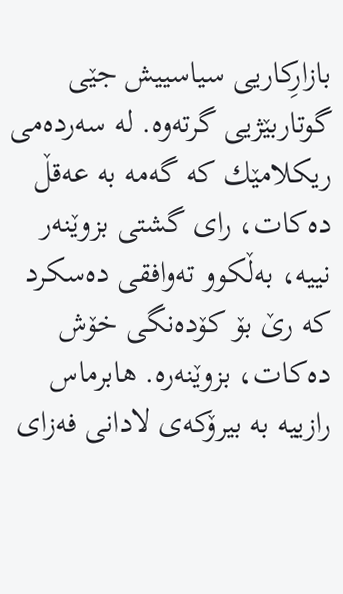بازارِكاریی سیاسییش جێی گوتاربێژیی گرته‌وه‌. له‌ سه‌رده‌می ریكلامێك كه‌ گه‌مه‌ به‌ عه‌قڵ ده‌كات، رای گشتی بزوێنه‌ر نییه‌، به‌ڵكوو ته‌وافقی ده‌سكرد كه‌ رێ بۆ كۆده‌نگی خۆش ده‌كات، بزوێنه‌ره‌. هابرماس رازییه‌ به‌ بیرۆكه‌ی لادانی فه‌زای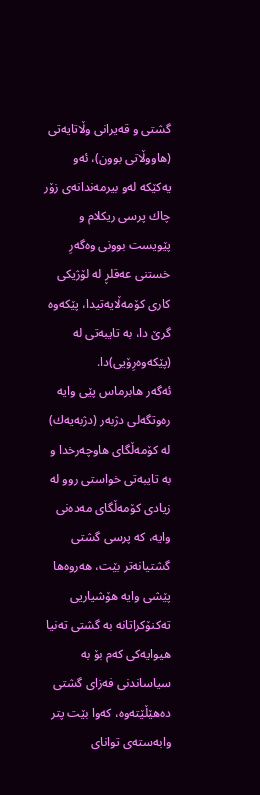گشتی و قه‌یرانی وڵاتایه‌تی (هاووڵاتی بوون)، ئه‌و یه‌كێكه‌ له‌و بیرمه‌ندانه‌ی زۆر چاك پرسی ریكلام و پێویست بوونی وه‌گه‌رِ خستنی عه‌قلڕ له‌ لۆژیكی كاری كۆمه‌ڵایه‌تیدا، پێكه‌وه‌ گرێ دا، به‌ تایبه‌تی له‌ (پێكه‌وه‌رِۆیی)دا.
ئه‌گه‌ر هابرماس پێی وایه‌ ره‌وتگه‌لی دژبه‌ر (دژبه‌یه‌ك) له‌ كۆمه‌ڵگای هاوچه‌رخدا و به‌ تایبه‌تی خواستی روو له‌ زیادی كۆمه‌ڵگای مه‌ده‌نی وایه‌، كه‌ پرسی گشتی گشتیانه‌تر بێت، هه‌روه‌ها پێشی وایه‌ هۆشیاریی ته‌كنۆكراتانه‌ به‌ گشتی ته‌نیا هیوایه‌كی كه‌م بۆ به‌ سیاساندنی فه‌زای گشتی ده‌هێڵێته‌وه‌، كه‌وا بێت پتر وابه‌سته‌ی توانای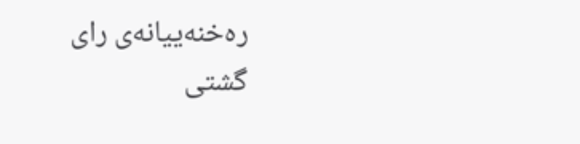ره‌خنه‌ییانه‌ی رای گشتی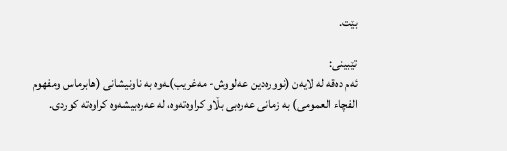بێت.

تێبینی:
ئه‌م ده‌قه‌ له‌ لایه‌ن (نووره‌دین عه‌لووش- مه‌غریب)ـه‌وه‌ به‌ ناونیشانی (هابرماس ومفهوم الفچاء العمومی) به‌ زمانی عه‌ره‌بی بڵاو كراوه‌ته‌وه‌، له‌ عه‌ره‌بیشه‌وه‌ كراوه‌ته‌ كوردی.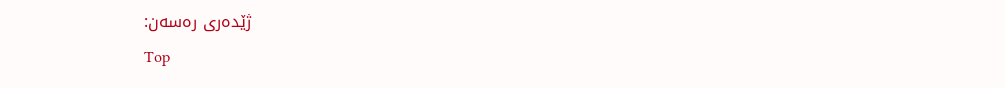ژێده‌ری ره‌سه‌ن:
Top